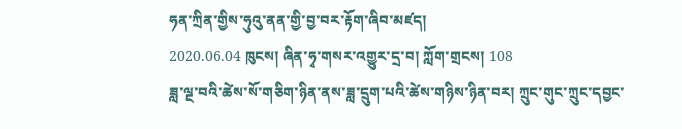ཧན་ཀྲིན་གྱིས་ཧུའུ་ནན་གྱི་བྱ་བར་རྟོག་ཞིབ་མཛད།
2020.06.04 ཁུངས། ཞིན་ཧྭ་གསར་འགྱུར་དྲ་བ། ཀློག་གྲངས། 108
ཟླ་ལྔ་བའི་ཚེས་སོ་གཅིག་ཉིན་ནས་ཟླ་དྲུག་པའི་ཚེས་གཉིས་ཉིན་བར། ཀྲུང་གུང་ཀྲུང་དབྱང་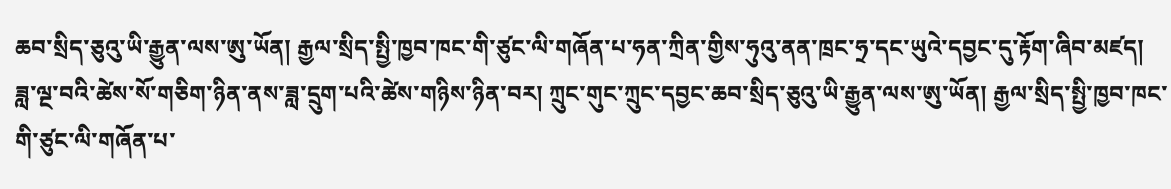ཆབ་སྲིད་ཅུའུ་ཡི་རྒྱུན་ལས་ཨུ་ཡོན། རྒྱལ་སྲིད་སྤྱི་ཁྱབ་ཁང་གི་ཙུང་ལི་གཞོན་པ་ཧན་ཀྲིན་གྱིས་ཧུའུ་ནན་ཁྲང་ཧྲ་དང་ཡུའེ་དབྱང་དུ་རྟོག་ཞིབ་མཛད།
ཟླ་ལྔ་བའི་ཚེས་སོ་གཅིག་ཉིན་ནས་ཟླ་དྲུག་པའི་ཚེས་གཉིས་ཉིན་བར། ཀྲུང་གུང་ཀྲུང་དབྱང་ཆབ་སྲིད་ཅུའུ་ཡི་རྒྱུན་ལས་ཨུ་ཡོན། རྒྱལ་སྲིད་སྤྱི་ཁྱབ་ཁང་གི་ཙུང་ལི་གཞོན་པ་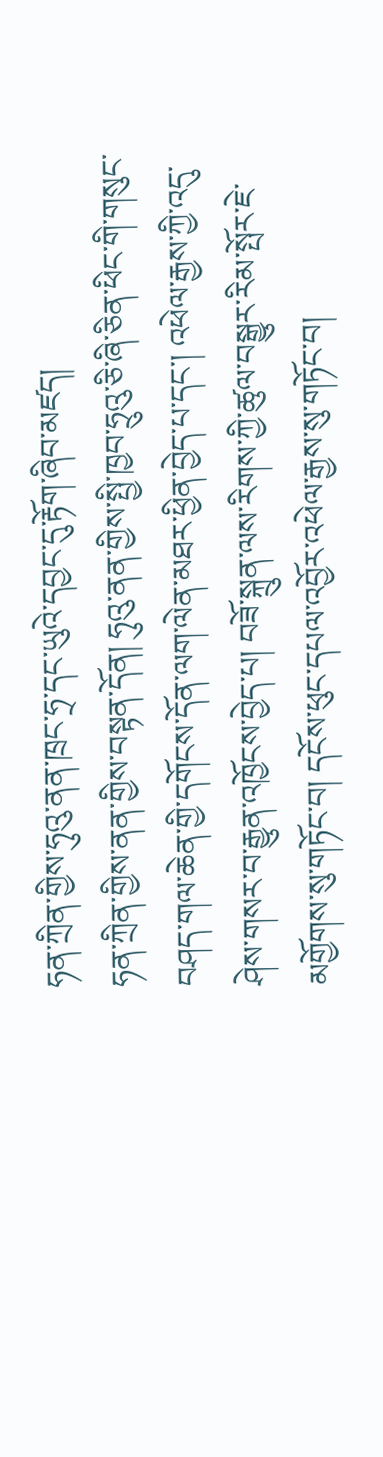ཧན་ཀྲིན་གྱིས་ཧུའུ་ནན་ཁྲང་ཧྲ་དང་ཡུའེ་དབྱང་དུ་རྟོག་ཞིབ་མཛད།
ཧན་ཀྲིན་གྱིས་ནན་གྱིས་བསྟན་དོན། ཧུའུ་ནན་གྱིས་སྤྱི་ཁྱབ་ཧྲུའུ་ཅི་ཞི་ཅིན་ཕིང་གི་གསུང་བཤད་གལ་ཆེན་གྱི་དགོངས་དོན་ལག་ལེན་མཐར་ཕྱིན་བྱེད་པ་དང་། འཕེལ་རྒྱས་ཀྱི་འདུ་ཤེས་གསར་བ་རྒྱུན་འཁྱོངས་བྱེད་པ། བཟོ་སྐྲུན་ལས་རིགས་ཀྱི་ཚུལ་བསྒྱུར་རིམ་སྤོར་ཇེ་མགྱོགས་སུ་གཏོང་བ། དངོས་ཕུང་དཔལ་འབྱོར་འཕེལ་རྒྱས་སུ་གཏོང་བ།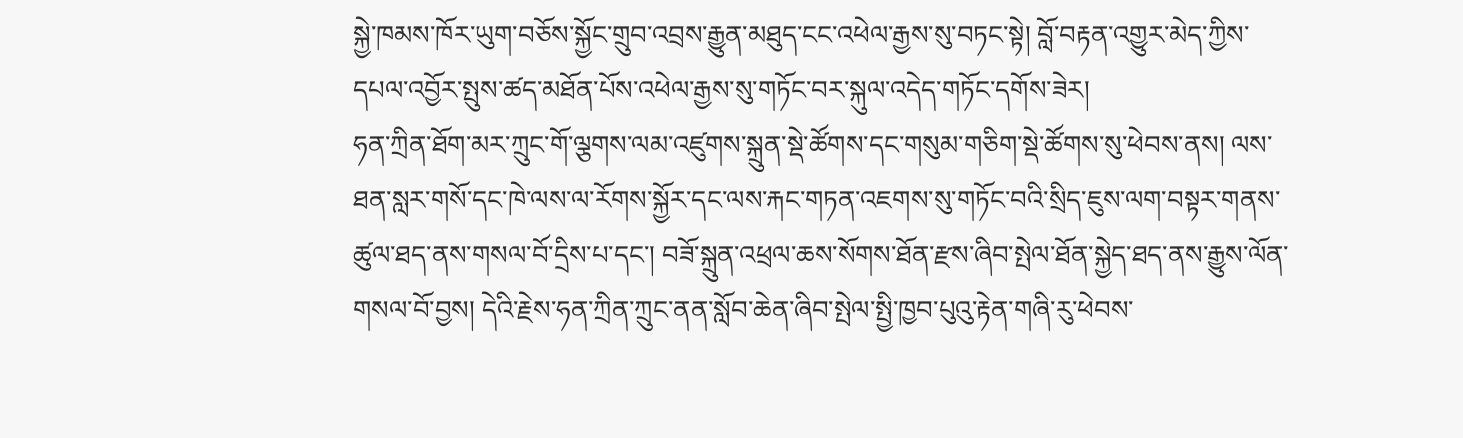སྐྱེ་ཁམས་ཁོར་ཡུག་བཅོས་སྐྱོང་གྲུབ་འབྲས་རྒྱུན་མཐུད་ངང་འཕེལ་རྒྱས་སུ་བཏང་སྟེ། བློ་བརྟན་འགྱུར་མེད་ཀྱིས་དཔལ་འབྱོར་སྤུས་ཚད་མཐོན་པོས་འཕེལ་རྒྱས་སུ་གཏོང་བར་སྐུལ་འདེད་གཏོང་དགོས་ཟེར།
ཧན་ཀྲིན་ཐོག་མར་ཀྲུང་གོ་ལྕགས་ལམ་འཛུགས་སྐྲུན་སྡེ་ཚོགས་དང་གསུམ་གཅིག་སྡེ་ཚོགས་སུ་ཕེབས་ནས། ལས་ཐན་སླར་གསོ་དང་ཁེ་ལས་ལ་རོགས་སྐྱོར་དང་ལས་རྐང་གཏན་འཇགས་སུ་གཏོང་བའི་སྲིད་ཇུས་ལག་བསྟར་གནས་ཚུལ་ཐད་ནས་གསལ་བོ་དྲིས་པ་དང་། བཟོ་སྐྲུན་འཕྲལ་ཆས་སོགས་ཐོན་རྫས་ཞིབ་སྤེལ་ཐོན་སྐྱེད་ཐད་ནས་རྒྱུས་ལོན་གསལ་བོ་བྱས། དེའི་རྗེས་ཧན་ཀྲིན་ཀྲུང་ནན་སློབ་ཆེན་ཞིབ་སྤེལ་སྤྱི་ཁྱབ་པུའུ་རྟེན་གཞི་རུ་ཕེབས་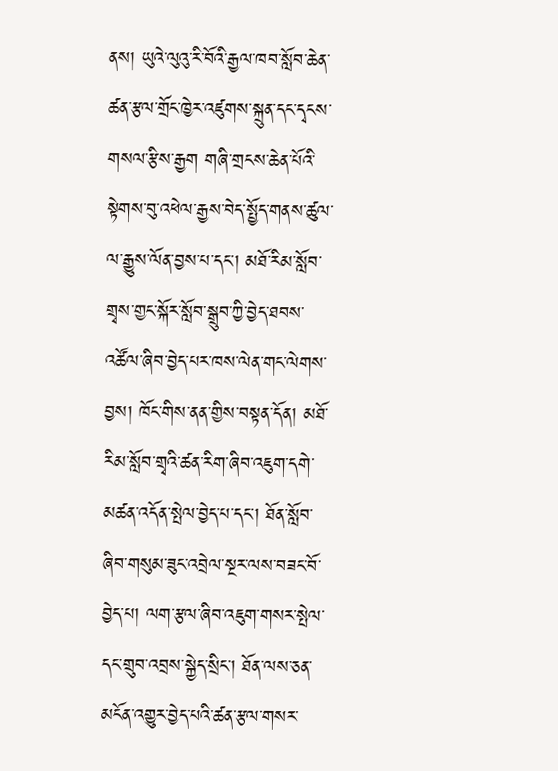ནས། ཡུའེ་ལུའུ་རི་བོའི་རྒྱལ་ཁབ་སློབ་ཆེན་ཚན་རྩལ་གྲོང་ཁྱེར་འཛུགས་སྐྲུན་དང་དྭངས་གསལ་རྩིས་རྒྱག གཞི་གྲངས་ཆེན་པོའི་སྟེགས་བུ་འཕེལ་རྒྱས་བེད་སྤྱོད་གནས་ཚུལ་ལ་རྒྱུས་ལོན་བྱས་པ་དང་། མཐོ་རིམ་སློབ་གྲྭས་གྱང་སྐོར་སློབ་སྒྲུབ་ཀྱི་བྱེད་ཐབས་འཚོལ་ཞིབ་བྱེད་པར་ཁས་ལེན་གང་ལེགས་བྱས། ཁོང་གིས་ནན་གྱིས་བསྟན་དོན། མཐོ་རིམ་སློབ་གྲྭའི་ཚན་རིག་ཞིབ་འཇུག་དགེ་མཚན་འདོན་སྤེལ་བྱེད་པ་དང་། ཐོན་སློབ་ཞིབ་གསུམ་ཟུང་འབྲེལ་སྔར་ལས་བཟང་བོ་བྱེད་པ། ལག་རྩལ་ཞིབ་འཇུག་གསར་སྤེལ་དང་གྲུབ་འབྲས་སྐྱེད་སྲིང་། ཐོན་ལས་ཅན་མངོན་འགྱུར་བྱེད་པའི་ཚན་རྩལ་གསར་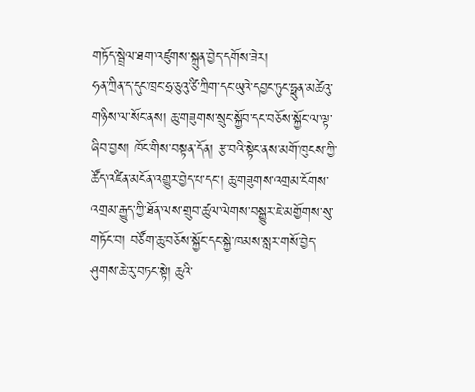གཏོད་སྦྲེལ་ཐག་འཛུགས་སྐྲུན་བྱེད་དགོས་ཟེར།
ཧན་ཀྲིན་ད་དུང་ཁྲང་ཧྲ་ཅུའུ་ཙི་ཀྲིག་དང་ཡུའེ་དབྱང་ཏུང་ཧྥུན་མཚེའུ་གཉིས་ལ་སོང་ནས། ཆུ་གཟུགས་སྲུང་སྐྱོབ་དང་བཅོས་སྐྱོང་ལ་ལྟ་ཞིབ་བྱས། ཁོང་གིས་བསྟན་དོན། རྩ་བའི་སྟེང་ནས་མགོ་ཁུངས་ཀྱི་ཚོད་འཛིན་མངོན་འགྱུར་བྱེད་པ་དང་། ཆུ་གཟུགས་འགྲམ་ངོགས་འགྲམ་རྒྱུད་ཀྱི་ཐོན་ལས་གྲུབ་ཚུལ་ལེགས་བསྒྱུར་ཇེ་མགྱོགས་སུ་གཏོང་བ། བཙོག་ཆུ་བཅོས་སྐྱོང་དང་སྐྱེ་ཁམས་སླར་གསོ་བྱེད་ཤུགས་ཆེ་རུ་བཏང་སྟེ། ཆུའི་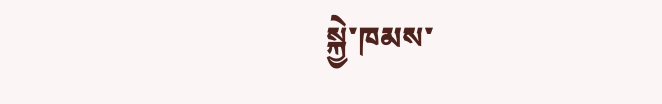སྐྱེ་ཁམས་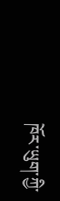ཁོར་ཡུག་ཀྱི་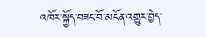འཁོར་སྐྱོད་བཟང་བོ་མངོན་འགྱུར་བྱེད་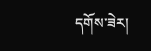དགོས་ཟེར།